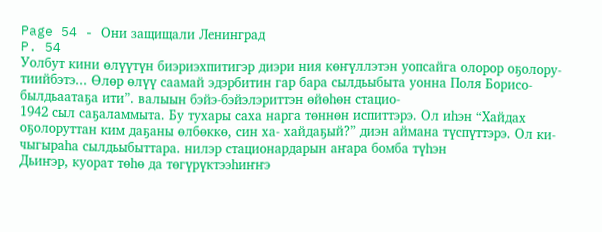Page 54 - Они защищали Ленинград
P. 54
Уолбут кини өлүүтүн биэриэхпитигэр диэри ния көҥүллэтэн уопсайга олорор оҕолору-
тиийбэтэ... Өлөр өлүү саамай эдэрбитин гар бара сылдьыбыта уонна Поля Борисо-
былдьаатаҕа ити”. валыын бэйэ-бэйэлэриттэн өйөһөн стацио-
1942 сыл саҕаламмыта. Бу тухары саха нарга төннөн испиттэрэ. Ол иһэн “Хайдах
оҕолоруттан ким даҕаны өлбөккө, син ха- хайдаҕый?” диэн аймана түспүттэрэ. Ол ки-
чыгыраһа сылдьыбыттара. нилэр стационардарын аҥара бомба түһэн
Дьиҥэр, куорат төһө да төгүрүктээһиҥҥэ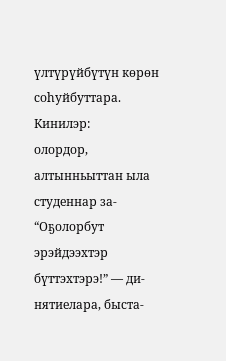үлтүрүйбүтүн көрөн соһуйбуттара. Кинилэр:
олордор, алтынньыттан ыла студеннар за- “Оҕолорбут эрэйдээхтэр бүттэхтэрэ!” — ди-
нятиелара, быста-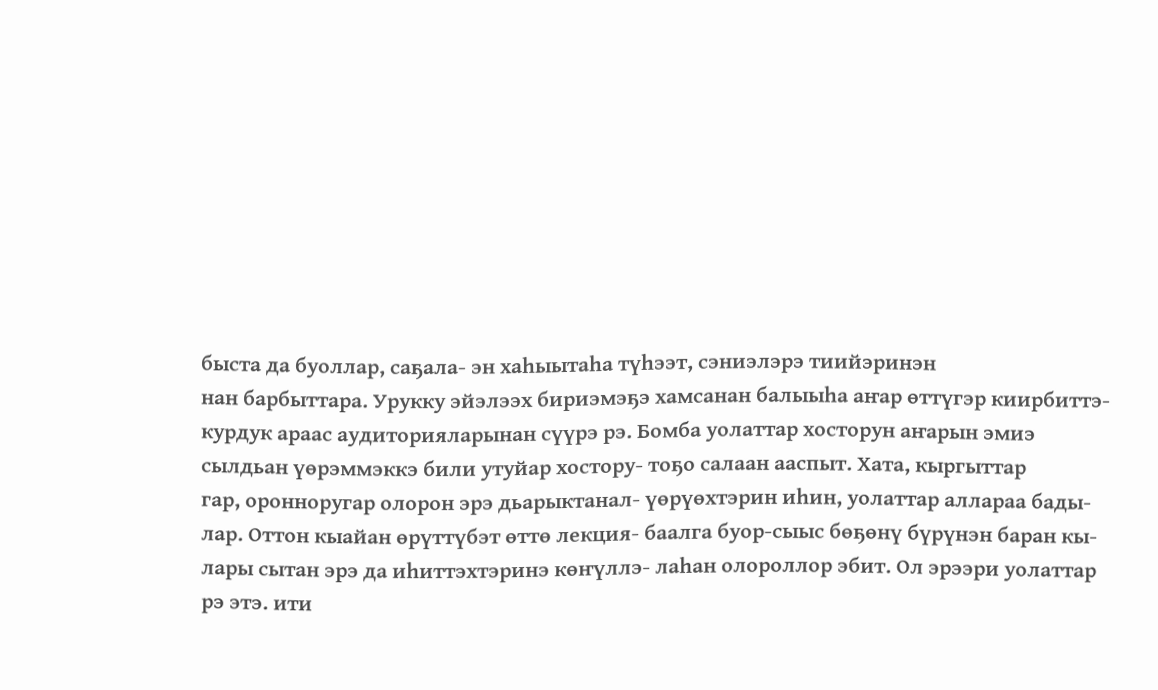быста да буоллар, саҕала- эн хаһыытаһа түһээт, сэниэлэрэ тиийэринэн
нан барбыттара. Урукку эйэлээх бириэмэҕэ хамсанан балыыһа аҥар өттүгэр киирбиттэ-
курдук араас аудиторияларынан сүүрэ рэ. Бомба уолаттар хосторун аҥарын эмиэ
сылдьан үөрэммэккэ били утуйар хостору- тоҕо салаан ааспыт. Хата, кыргыттар
гар, оронноругар олорон эрэ дьарыктанал- үөрүөхтэрин иһин, уолаттар аллараа бады-
лар. Оттон кыайан өрүттүбэт өттө лекция- баалга буор-сыыс бөҕөнү бүрүнэн баран кы-
лары сытан эрэ да иһиттэхтэринэ көҥүллэ- лаһан олороллор эбит. Ол эрээри уолаттар
рэ этэ. ити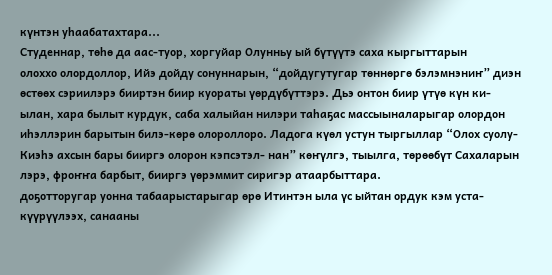күнтэн уһаабатахтара...
Студеннар, төһө да аас-туор, хоргуйар Олунньу ый бүтүүтэ саха кыргыттарын
олоххо олордоллор, Ийэ дойду сонуннарын, “дойдугутугар төннөргө бэлэмнэниҥ” диэн
өстөөх сэриилэрэ бииртэн биир куораты үөрдүбүттэрэ. Дьэ онтон биир үтүө күн ки-
ылан, хара былыт курдук, саба халыйан нилэри таһаҕас массыыналарыгар олордон
иһэллэрин барытын билэ-көрө олороллоро. Ладога күөл устун тыргыллар “Олох суолу-
Киэһэ ахсын бары бииргэ олорон кэпсэтэл- нан” көҥүлгэ, тыылга, төрөөбүт Сахаларын
лэрэ, фроҥҥа барбыт, бииргэ үөрэммит сиригэр атаарбыттара.
доҕотторугар уонна табаарыстарыгар өрө Итинтэн ыла үс ыйтан ордук кэм уста-
күүрүүлээх, санааны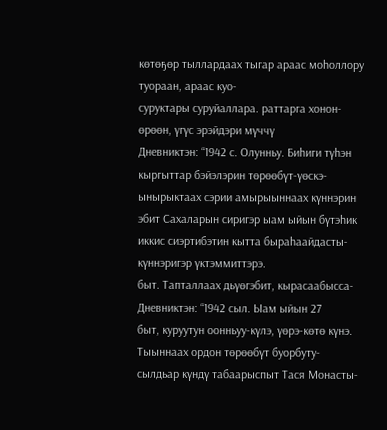көтөҕөр тыллардаах тыгар араас моһоллору туораан, араас куо-
суруктары суруйаллара. раттарга хонон-өрөөн, үгүс эрэйдэри мүччү
Дневниктэн: “1942 с. Олунньу. Биһиги түһэн кыргыттар бэйэлэрин төрөөбүт-үөскэ-
ынырыктаах сэрии амырыыннаах күннэрин эбит Сахаларын сиригэр ыам ыйын бүтэһик
иккис сиэртибэтин кытта быраһаайдасты- күннэригэр үктэммиттэрэ.
быт. Тапталлаах дьүөгэбит, кырасаабысса- Дневниктэн: “1942 сыл. Ыам ыйын 27
быт, куруутун оонньуу-күлэ, үөрэ-көтө күнэ. Тыыннаах ордон төрөөбүт буорбуту-
сылдьар күндү табаарыспыт Тася Монасты-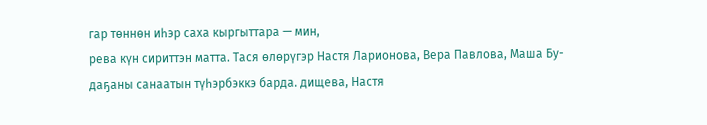гар төннөн иһэр саха кыргыттара — мин,
рева күн сириттэн матта. Тася өлөрүгэр Настя Ларионова, Вера Павлова, Маша Бу-
даҕаны санаатын түһэрбэккэ барда. дищева, Настя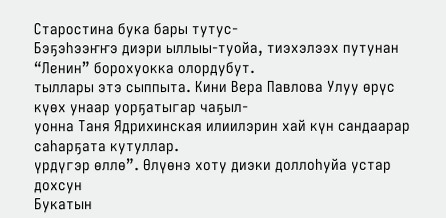Старостина бука бары тутус-
Бэҕэһээҥҥэ диэри ыллыы-туойа, тиэхэлээх путунан “Ленин” борохуокка олордубут.
тыллары этэ сыппыта. Кини Вера Павлова Улуу өрүс күөх унаар уорҕатыгар чаҕыл-
уонна Таня Ядрихинская илиилэрин хай күн сандаарар саһарҕата кутуллар.
үрдүгэр өллө”. Өлүөнэ хоту диэки доллоһуйа устар дохсун
Букатын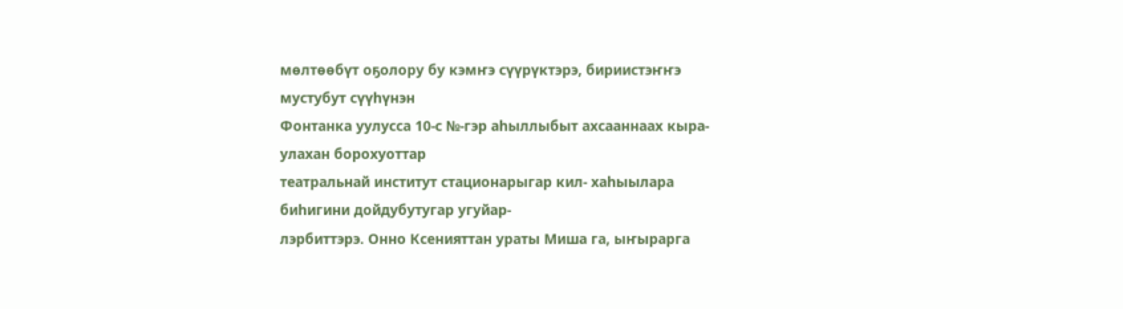мөлтөөбүт оҕолору бу кэмҥэ сүүрүктэрэ, бириистэҥҥэ мустубут сүүһүнэн
Фонтанка уулусса 10-с №-гэр аһыллыбыт ахсааннаах кыра-улахан борохуоттар
театральнай институт стационарыгар кил- хаһыылара биһигини дойдубутугар угуйар-
лэрбиттэрэ. Онно Ксенияттан ураты Миша га, ыҥырарга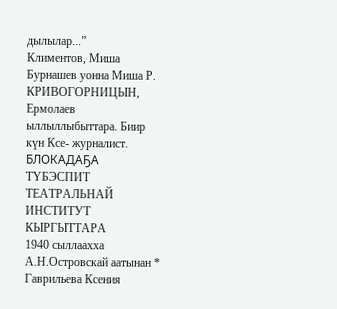дылылар...”
Климентов, Миша Бурнашев уонна Миша Р. КРИВОГОРНИЦЫН,
Ермолаев ыллыллыбыттара. Биир күн Ксе- журналист.
БЛОКАДАҔА ТҮБЭСПИТ
ТЕАТРАЛЬНАЙ ИНСТИТУТ КЫРГЫТТАРА
1940 сыллаахха А.Н.Островскай аатынан * Гаврильева Ксения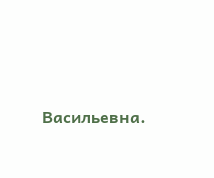Васильевна.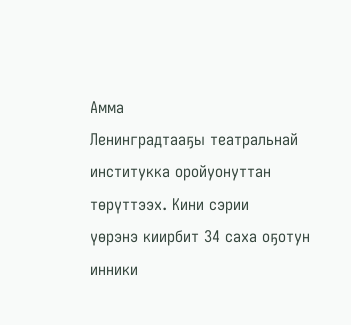Амма
Ленинградтааҕы театральнай институкка оройуонуттан төрүттээх. Кини сэрии
үөрэнэ киирбит 34 саха оҕотун инники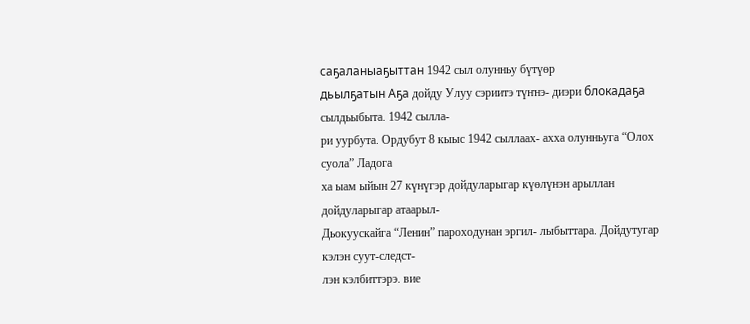саҕаланыаҕыттан 1942 сыл олунньу бүтүөр
дьылҕатын Аҕа дойду Улуу сэриитэ түҥнэ- диэри блокадаҕа сылдьыбыта. 1942 сылла-
ри уурбута. Ордубут 8 кыыс 1942 сыллаах- ахха олунньуга “Олох суола” Ладога
ха ыам ыйын 27 күнүгэр дойдуларыгар күөлүнэн арыллан дойдуларыгар атаарыл-
Дьокуускайга “Ленин” пароходунан эргил- лыбыттара. Дойдутугар кэлэн суут-следст-
лэн кэлбиттэрэ. вие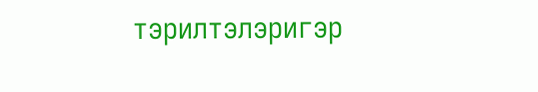тэрилтэлэригэр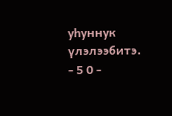уһуннук үлэлээбитэ.
- 5 0 -